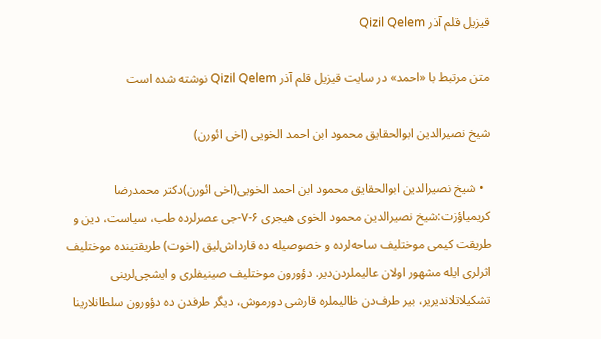قیزیل قلم آذر Qizil Qelem

متن مرتبط با «احمد» در سایت قیزیل قلم آذر Qizil Qelem نوشته شده است

شیخ نصیرالدین ابوالحقایق محمود ابن احمد الخویی (اخی ائورن)

  • شیخ نصیرالدین ابوالحقایق محمود ابن احمد الخویی(اخی ائورن)دکتر محمدرضا کریمیاؤزت:شیخ نصیرالدین محمود الخوی هیجری ۶-۷-جی عصرلرده طب، سیاست، دین و طریقت کیمی موختلیف ساحه‌لرده و خصوصیله ده قارداش‌لیق (اخوت) طریقتینده موختلیف اثرلری ایله مشهور اولان عالیملردن‌دیر. دؤورون موختلیف صینیفلری و ایشچی‌لرینی تشکیلاتلاندیریر، بیر طرف‌دن ظالیملره قارشی دورموش، دیگر طرفدن ده دؤورون سلطانلارینا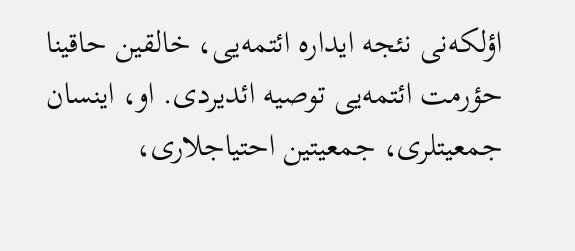اؤلکه‌نی نئجه ایداره ائتمه‌یی، خالقین حاقینا حؤرمت ائتمه‌یی توصیه ائدیردی. او، اینسان جمعیتلری، جمعیتین احتیاجلاری،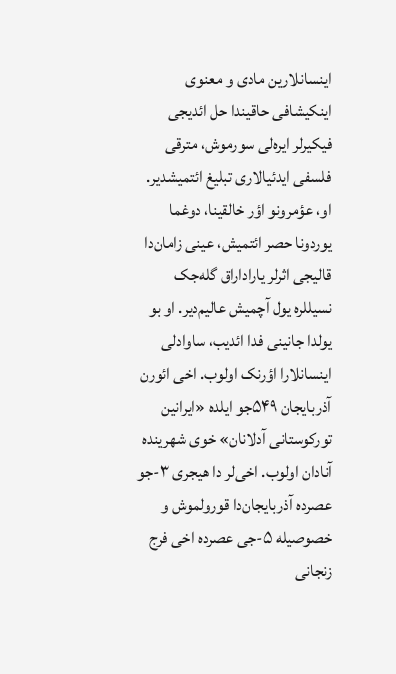اینسانلارین مادی و معنوی اینکیشافی حاقیندا حل ائدیجی فیکیرلر ایره‌‌لی سورموش، مترقی فلسفی ایدئیالاری تبلیغ ائتمیشدیر. او، عؤمرونو اؤر خالقینا، دوغما یوردونا حصر ائتمیش، عینی زامان‌دا قالیجی اثرلر یاراداراق گله‌جک نسیللره یول آچمیش عالیم‌دیر. او بو یولدا جانینی فدا ائدیب، ساوادلی اینسانلارا اؤرنک اولوب. اخی ائورن آذربایجان ۵۴۹جو ایلده «ایرانین تورکوستانی آدلانان» خوی شهرینده آنادان اولوب. اخی‌لر دا هیجری ۳-جو عصرده آذربایجان‌دا قورولموش و خصوصیله ۵-جی عصرده اخی فرج زنجانی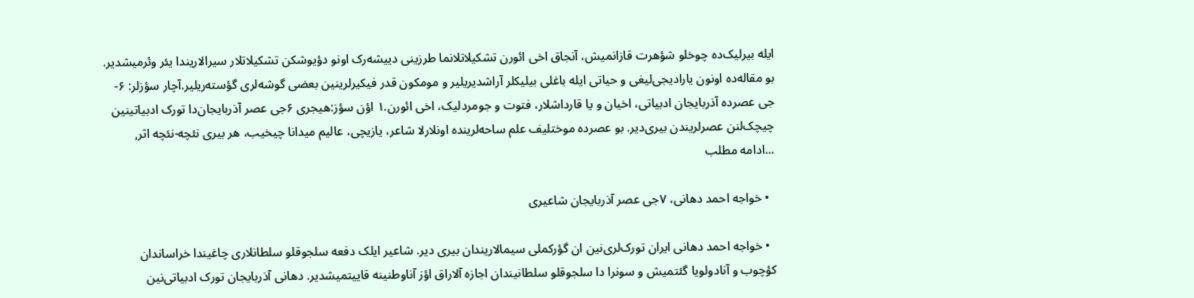ایله بیرلیک‌ده چوخلو شؤهرت قازانمیش، آنجاق اخی ائورن تشکیلاتلانما طرزینی دییشه‌رک اونو دؤیوشکن تشکیلاتلار سیرالاریندا یئر وئرمیشدیر. بو مقاله‌ده اونون یارادیجی‌لیغی و حیاتی ایله باغلی بیلیکلر آراشدیریلیر و مومکون قدر فیکیرلرینین بعضی گوشه‌لری گؤسته‌ریلیر.آچار سؤزلر: ۶-جی عصرده آذربایجان ادبیاتی، اخیان و یا قارداشلار، فتوت و جومردلیک، اخی ائورن.۱ اؤن سؤز:هیجری ۶جی عصر آذربایجان‌دا تورک ادبیاتینین چیچک‌لنن عصرلریندن بیری‌دیر. بو عصرده موختلیف علم ساحه‌لرینده اونلارلا شاعر، یازیچی، عالیم میدانا چیخیب، هر بیری نئچه-نئچه اثر, ...ادامه مطلب

  • خواجه احمد دهانی، ۷جی عصر آذربایجان شاعیری

  • خواجه احمد دهانی ایران تورک‌لری‌نین ان گؤرکملی سیمالاریندان بیری دیر. شاعیر ایلک دفعه سلجوقلو سلطانلاری چاغیندا خراساندان کؤچوب و آنادولویا گئتمیش و سونرا دا سلجوقلو سلطانیندان اجازه آلاراق اؤز آناوطنینه قاییتمیشدیر. دهانی آذربایجان تورک ادبیاتی‌نین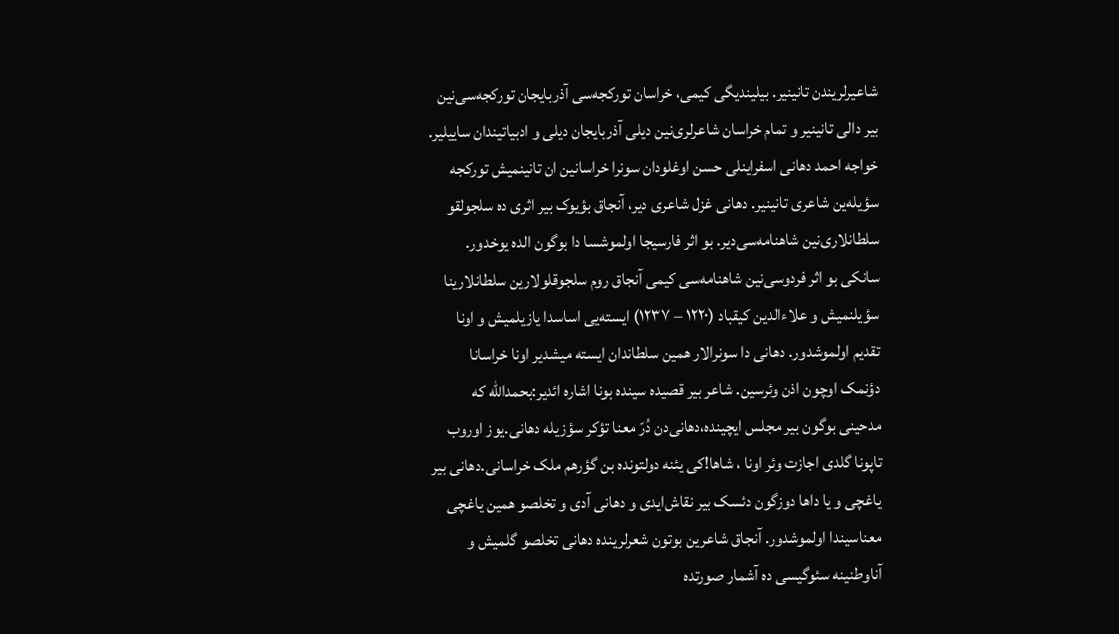شاعیرلریندن تانینیر. بیلیندیگی کیمی، خراسان تورکجه‌سی آذربایجان تورکجه‌سی‌نین بیر دالی تانینیر و تمام خراسان شاعرلری‌نین دیلی آذربایجان دیلی و ادبیاتیندان ساییلیر. خواجه احمد دهانی اسفراینلی حسن اوغلودان سونرا خراسانین ان تانینمیش تورکجه سؤیله‌ین شاعری تانینیر. دهانی غزل شاعری دیر، آنجاق بؤیوک بیر اثری ده سلجولقو سلطانلاری‌نین شاهنامه‌سی‌دیر. بو اثر فارسیجا اولموشسا دا بوگون الده یوخدور. سانکی بو اثر فردوسی‌نین شاهنامه‌سی کیمی آنجاق روم سلجوقلولارین سلطانلارینا سؤیلنمیش و علاءالدین کیقباد (۱۲۲۰ – ۱۲۳۷) ایسته‌یی اساسدا یازیلمیش و اونا تقدیم اولموشدور. دهانی دا سونرالار همین سلطاندان ایسته میشدیر اونا خراسانا دؤنمک اوچون اذن وئرسین. شاعر بیر قصیده سینده بونا اشاره ائدیر:بحمدالله که مدحینی بوگون بیر مجلس ایچینده،دهانی‌دن دُرّ معنا تؤکر سؤزیله دهانی.یوز اوروب تاپونا گلدی اجازت وئر اونا ، شاها!کی یئنه دولتونده بن گؤرهم ملک خراسانی.دهانی بیر یاغچی و یا داها دوزگون دئسک بیر نقاش‌ایدی و دهانی آدی و تخلصو همین یاغچی معناسیندا اولموشدور. آنجاق شاعرین بوتون شعرلرینده دهانی تخلصو گلمیش و آناوطنینه سئوگیسی ده آشمار صورتده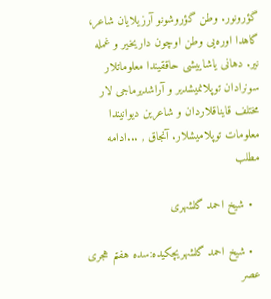گؤرونور. وطن گؤروشونو آرزیلایان شاعر، گاهدا اوره‌یی وطن اوچون داریخیر و غمله نیر. دهانی یاشاییشی حاققیندا معلوماتلار سونرادان توپلانمیشدیر و آراشدیرماجی لار مختلف قایناقلاردان و شاعرین دیوانیندا معلومات توپلامیشلار. آنجاق , ...ادامه مطلب

  • شیخ احمد گلشهری

  • شیخ احمد گلشهریچکیده:سده هفتم هجری عصر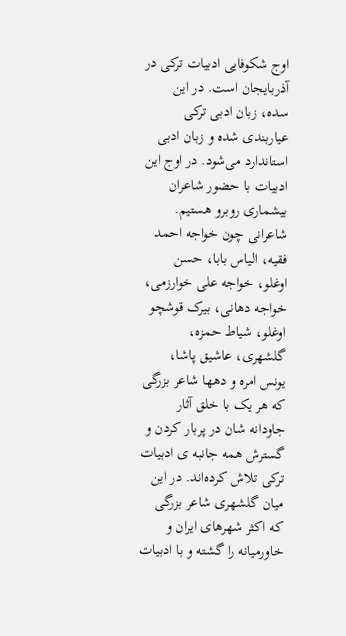اوج شکوفایی ادبیات ترکی در آذربایجان است. در این سده، زبان ادبی ترکی عیاربندی شده و زبان ادبی استاندارد می‌شود. در اوج این ادبیات با حضور شاعران بیشماری روبرو هستیم. شاعرانی چون خواجه احمد فقیه، الیاس بابا، حسن اوغلو، خواجه علی خوارزمی، خواجه دهانی، بیرک قوشچو اوغلو، شیاط حمزه، گلشهری، عاشیق پاشا، یونس امره و دهها شاعر بزرگی که هر یک با خلق آثار جاودانه شان در پربار کردن و گسترش همه جانبه ی ادبیات ترکی تلاش کرده‌اند. در این میان گلشهری شاعر بزرگی که اکثر شهرهای ایران و خاورمیانه را گشته و با ادبیات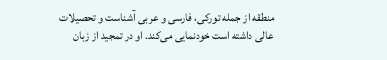منطقه از جمله تورکی، فارسی و عربی آشناست و تحصیلات عالی داشته است خودنمایی می‌کند. او در تمجید از زبان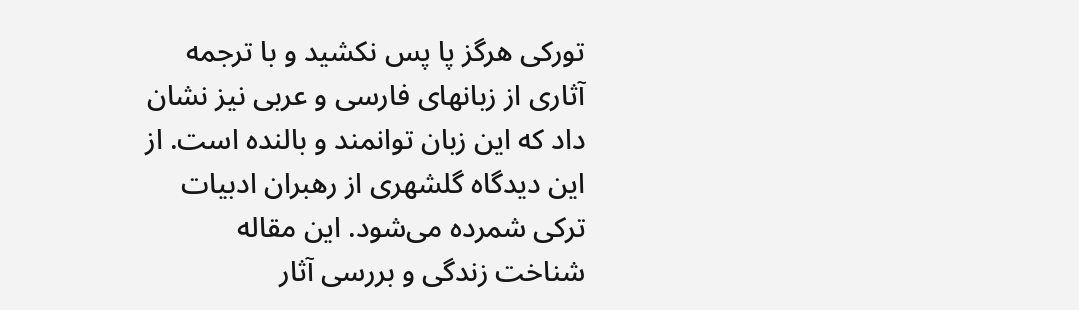تورکی هرگز پا پس نکشید و با ترجمه آثاری از زبانهای فارسی و عربی نیز نشان داد که این زبان توانمند و بالنده است. از این دیدگاه گلشهری از رهبران ادبیات ترکی شمرده می‌شود. این مقاله شناخت زندگی و بررسی آثار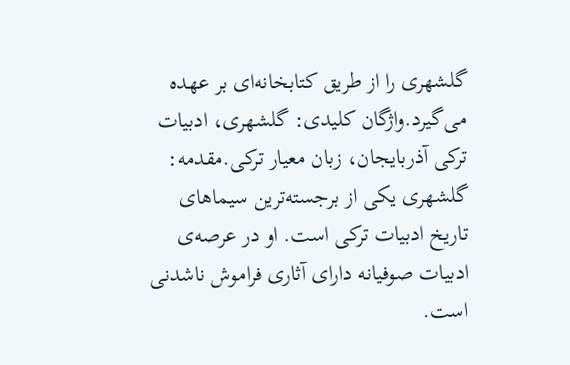گلشهری را از طریق کتابخانه‌ای بر عهده می‌گیرد.واژگان کلیدی: گلشهری، ادبیات ترکی آذربایجان، زبان معیار ترکی.مقدمه: گلشهری یکی از برجسته‌ترین سیماهای تاریخ ادبیات ترکی است. او در عرصه‌ی ادبیات صوفیانه دارای آثاری فراموش ناشدنی است.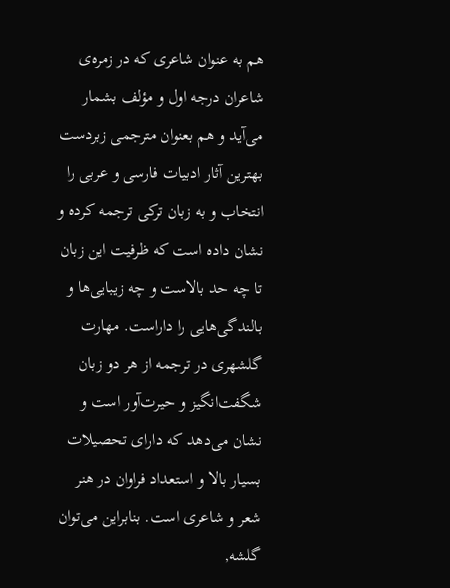هم به عنوان شاعری که در زمره‌ی شاعران درجه اول و مؤلف بشمار می‌آید و هم بعنوان مترجمی زبردست بهترین آثار ادبیات فارسی و عربی را انتخاب و به زبان ترکی ترجمه کرده و نشان داده است که ظرفیت این زبان تا چه حد بالاست و چه زیبایی‌ها و بالندگی‌هایی را داراست. مهارت گلشهری در ترجمه از هر دو زبان شگفت‌انگیز و حیرت‌آور است و نشان می‌دهد که دارای تحصیلات بسیار بالا و استعداد فراوان در هنر شعر و شاعری است. بنابراین می‌توان گلشه,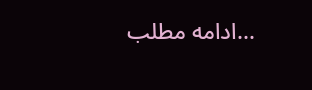...ادامه مطلب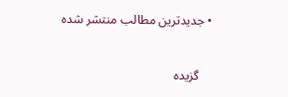• جدیدترین مطالب منتشر شده

    گزیده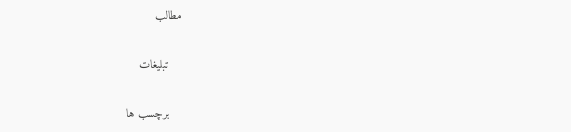مطالب

    تبلیغات

    برچسب ها